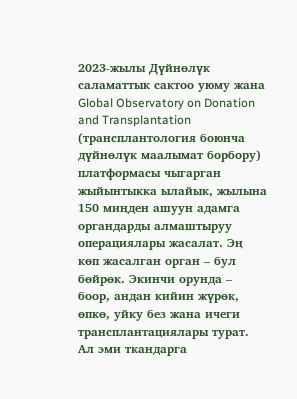2023-жылы Дүйнөлүк саламаттык сактоо уюму жана Global Observatory on Donation and Transplantation (трансплантология боюнча дүйнөлүк маалымат борбору) платформасы чыгарган жыйынтыкка ылайык, жылына 150 миңден ашуун адамга органдарды алмаштыруу операциялары жасалат. Эң көп жасалган орган – бул бөйрөк. Экинчи орунда – боор, андан кийин жүрөк, өпкө, уйку без жана ичеги трансплантациялары турат. Ал эми ткандарга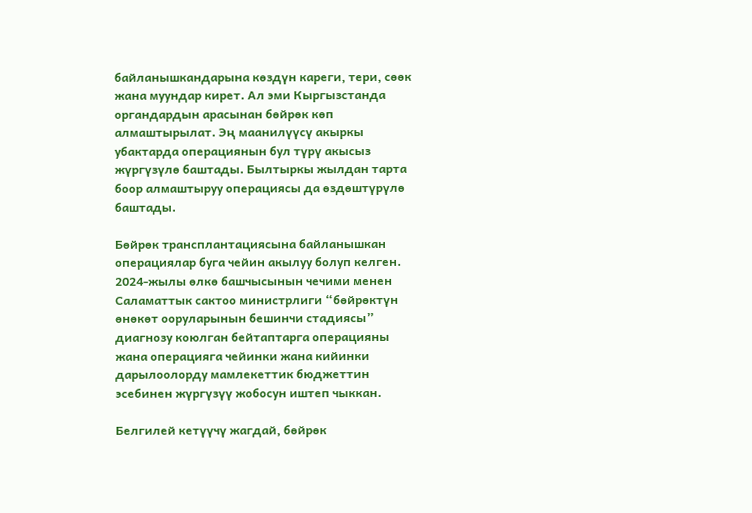байланышкандарына көздүн кареги, тери, сөөк жана муундар кирет. Ал эми Кыргызстанда органдардын арасынан бөйрөк көп алмаштырылат. Эң маанилүүсү акыркы убактарда операциянын бул түрү акысыз жүргүзүлө баштады. Былтыркы жылдан тарта боор алмаштыруу операциясы да өздөштүрүлө баштады.

Бөйрөк трансплантациясына байланышкан операциялар буга чейин акылуу болуп келген. 2024-жылы өлкө башчысынын чечими менен Саламаттык сактоо министрлиги “бөйрөктүн өнөкөт ооруларынын бешинчи стадиясы” диагнозу коюлган бейтаптарга операцияны жана операцияга чейинки жана кийинки дарылоолорду мамлекеттик бюджеттин эсебинен жүргүзүү жобосун иштеп чыккан.

Белгилей кетүүчү жагдай, бөйрөк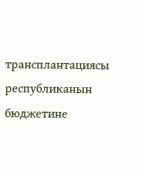трансплантациясы республиканын бюджетине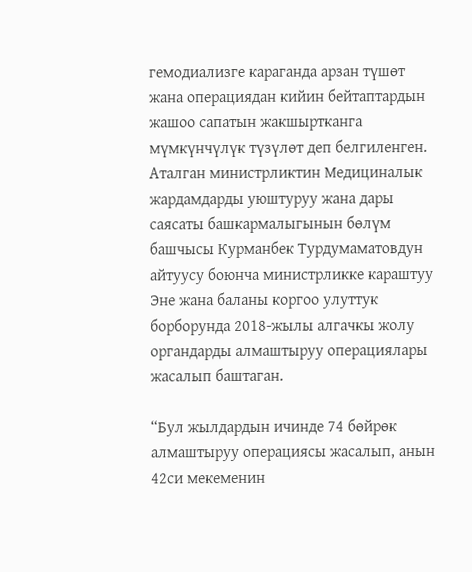гемодиализге караганда арзан түшөт жана операциядан кийин бейтаптардын жашоо сапатын жакшыртканга мүмкүнчүлүк түзүлөт деп белгиленген.
Аталган министрликтин Медициналык жардамдарды уюштуруу жана дары саясаты башкармалыгынын бөлүм башчысы Курманбек Турдумаматовдун айтуусу боюнча министрликке караштуу Эне жана баланы коргоо улуттук борборунда 2018-жылы алгачкы жолу органдарды алмаштыруу операциялары жасалып баштаган.

“Бул жылдардын ичинде 74 бөйрөк алмаштыруу операциясы жасалып, анын 42си мекеменин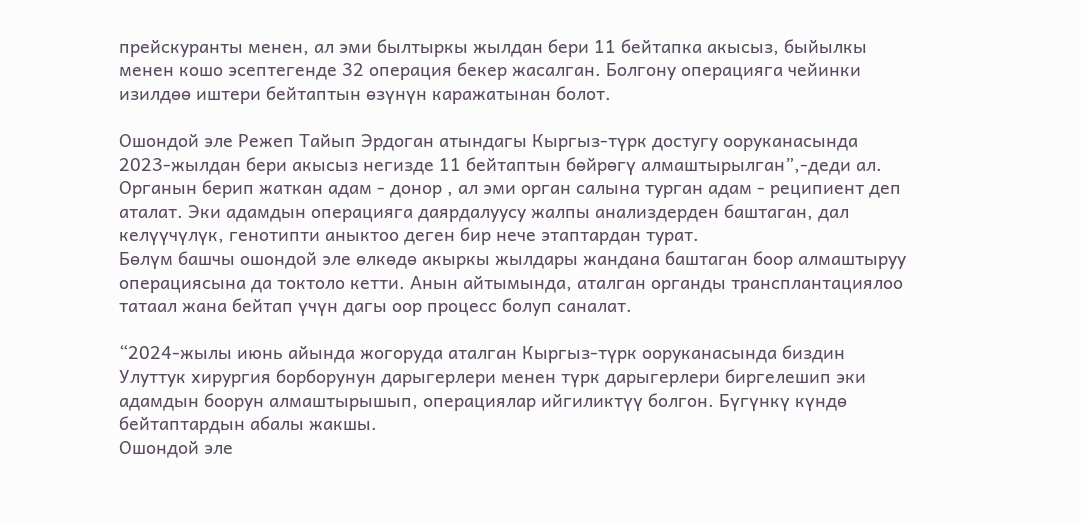прейскуранты менен, ал эми былтыркы жылдан бери 11 бейтапка акысыз, быйылкы менен кошо эсептегенде 32 операция бекер жасалган. Болгону операцияга чейинки изилдөө иштери бейтаптын өзүнүн каражатынан болот.

Ошондой эле Режеп Тайып Эрдоган атындагы Кыргыз-түрк достугу ооруканасында 2023-жылдан бери акысыз негизде 11 бейтаптын бөйрөгү алмаштырылган”,-деди ал.
Органын берип жаткан адам - донор , ал эми орган салына турган адам - реципиент деп аталат. Эки адамдын операцияга даярдалуусу жалпы анализдерден баштаган, дал келүүчүлүк, генотипти аныктоо деген бир нече этаптардан турат.
Бөлүм башчы ошондой эле өлкөдө акыркы жылдары жандана баштаган боор алмаштыруу операциясына да токтоло кетти. Анын айтымында, аталган органды трансплантациялоо татаал жана бейтап үчүн дагы оор процесс болуп саналат.

“2024-жылы июнь айында жогоруда аталган Кыргыз-түрк ооруканасында биздин Улуттук хирургия борборунун дарыгерлери менен түрк дарыгерлери биргелешип эки адамдын боорун алмаштырышып, операциялар ийгиликтүү болгон. Бүгүнкү күндө бейтаптардын абалы жакшы.
Ошондой эле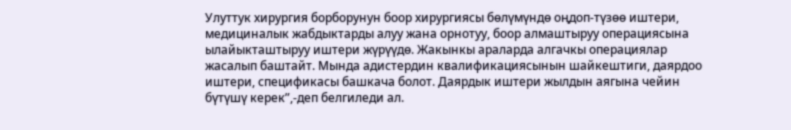Улуттук хирургия борборунун боор хирургиясы бөлүмүндө оңдоп-түзөө иштери, медициналык жабдыктарды алуу жана орнотуу, боор алмаштыруу операциясына ылайыкташтыруу иштери жүрүүдө. Жакынкы араларда алгачкы операциялар жасалып баштайт. Мында адистердин квалификациясынын шайкештиги, даярдоо иштери, спецификасы башкача болот. Даярдык иштери жылдын аягына чейин бүтүшү керек”,-деп белгиледи ал.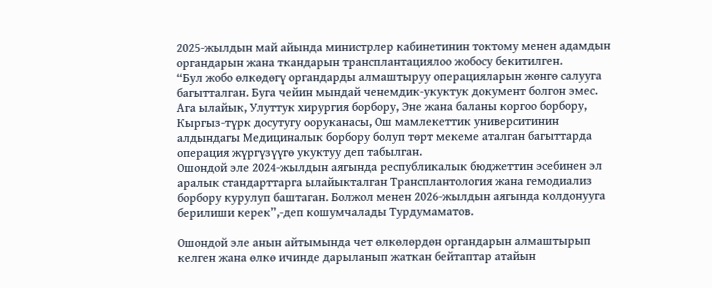2025-жылдын май айында министрлер кабинетинин токтому менен адамдын органдарын жана ткандарын трансплантациялоо жобосу бекитилген.
“Бул жобо өлкөдөгү органдарды алмаштыруу операцияларын жөнгө салууга багытталган. Буга чейин мындай ченемдик-укуктук документ болгон эмес. Ага ылайык, Улуттук хирургия борбору, Эне жана баланы коргоо борбору, Кыргыз-түрк досутугу ооруканасы, Ош мамлекеттик университинин алдындагы Медициналык борбору болуп төрт мекеме аталган багыттарда операция жүргүзүүгө укуктуу деп табылган.
Ошондой эле 2024-жылдын аягында республикалык бюджеттин эсебинен эл аралык стандарттарга ылайыкталган Трансплантология жана гемодиализ борбору курулуп баштаган. Болжол менен 2026-жылдын аягында колдонууга берилиши керек”,-деп кошумчалады Турдумаматов.

Ошондой эле анын айтымында чет өлкөлөрдөн органдарын алмаштырып келген жана өлкө ичинде дарыланып жаткан бейтаптар атайын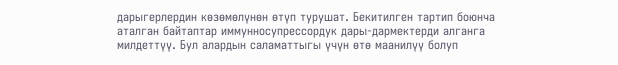дарыгерлердин көзөмөлүнөн өтүп турушат. Бекитилген тартип боюнча аталган байтаптар иммунносупрессордук дары-дармектерди алганга милдеттүү. Бул алардын саламаттыгы үчүн өтө маанилүү болуп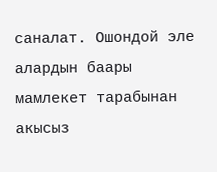саналат. Ошондой эле алардын баары мамлекет тарабынан акысыз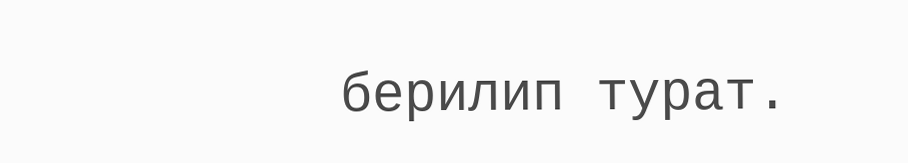берилип турат.